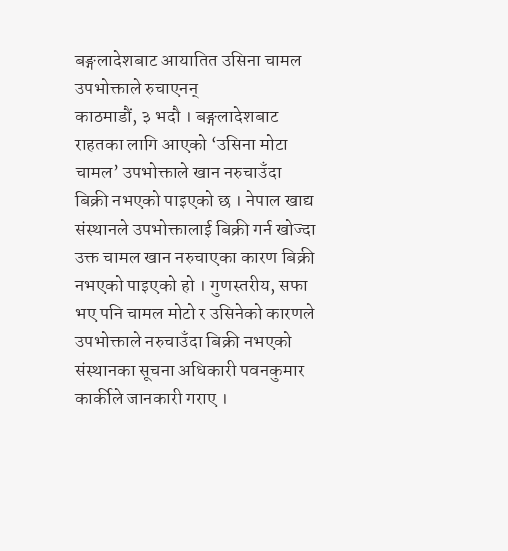बङ्गलादेशबाट आयातित उसिना चामल उपभोक्ताले रुचाएनन्
काठमाडौं, ३ भदौ । बङ्गलादेशबाट राहतका लागि आएको ‘उसिना मोटा चामल’ उपभोक्ताले खान नरुचाउँदा बिक्री नभएको पाइएको छ । नेपाल खाद्य संस्थानले उपभोक्तालाई बिक्री गर्न खोज्दा उक्त चामल खान नरुचाएका कारण बिक्री नभएको पाइएको हो । गुणस्तरीय, सफा भए पनि चामल मोटो र उसिनेको कारणले उपभोक्ताले नरुचाउँदा बिक्री नभएको संस्थानका सूचना अधिकारी पवनकुमार कार्कीले जानकारी गराए ।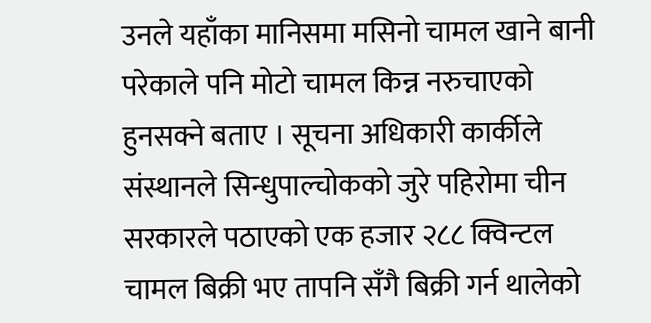उनले यहाँका मानिसमा मसिनो चामल खाने बानी परेकाले पनि मोटो चामल किन्न नरुचाएको हुनसक्ने बताए । सूचना अधिकारी कार्कीले संस्थानले सिन्धुपाल्चोकको जुरे पहिरोमा चीन सरकारले पठाएको एक हजार २८८ क्विन्टल चामल बिक्री भए तापनि सँगै बिक्री गर्न थालेको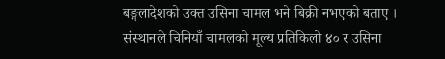बङ्गलादेशको उक्त उसिना चामल भने बिक्री नभएको बताए । संस्थानले चिनियाँ चामलको मूल्य प्रतिकिलो ४० र उसिना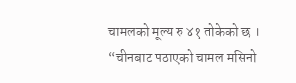चामलको मूल्य रु ४१ तोकेको छ । “चीनबाट पठाएको चामल मसिनो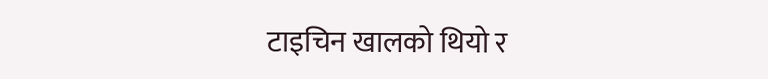टाइचिन खालको थियो र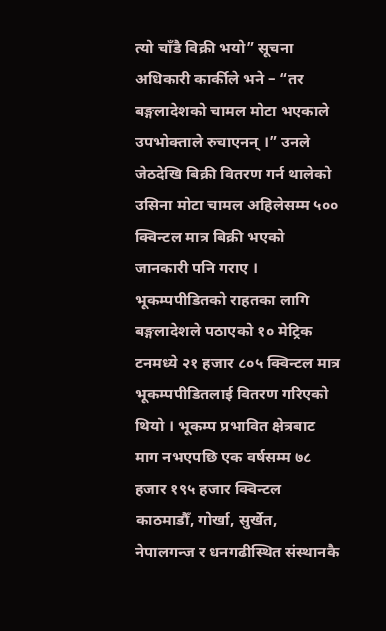त्यो चाँडै विक्री भयो” सूचना अधिकारी कार्कीले भने – “तर बङ्गलादेशको चामल मोटा भएकाले उपभोक्ताले रुचाएनन् ।” उनले जेठदेखि बिक्री वितरण गर्न थालेको उसिना मोटा चामल अहिलेसम्म ५०० क्विन्टल मात्र बिक्री भएको जानकारी पनि गराए । भूकम्पपीडितको राहतका लागि बङ्गलादेशले पठाएको १० मेट्रिक टनमध्ये २१ हजार ८०५ क्विन्टल मात्र भूकम्पपीडितलाई वितरण गरिएको थियो । भूकम्प प्रभावित क्षेत्रबाट माग नभएपछि एक वर्षसम्म ७८ हजार १९५ हजार क्विन्टल काठमाडौँ, गोर्खा, सुर्खेत, नेपालगन्ज र धनगढीस्थित संस्थानकै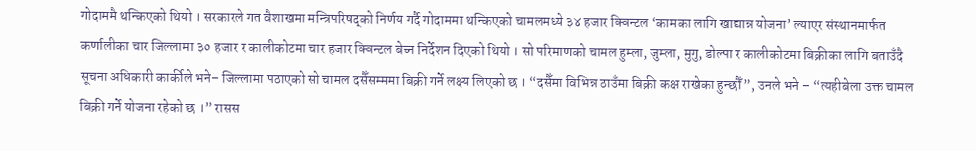गोदाममै थन्किएको थियो । सरकारले गत वैशाखमा मन्त्रिपरिषद्को निर्णय गर्दै गोदाममा थन्किएको चामलमध्ये ३४ हजार क्विन्टल ‘कामका लागि खाद्यान्न योजना’ ल्याएर संस्थानमार्फत कर्णालीका चार जिल्लामा ३० हजार र कालीकोटमा चार हजार क्विन्टल बेच्न निर्देशन दिएको थियो । सो परिमाणको चामल हुम्ला, जुम्ला, मुगु, डोल्पा र कालीकोटमा बिक्रीका लागि बताउँदै सूचना अधिकारी कार्कीले भने– जिल्लामा पठाएको सो चामल दसैँसम्ममा बिक्री गर्ने लक्ष्य लिएको छ । “दसैँमा विभिन्न ठाउँमा बिक्री कक्ष राखेका हुन्छौँ”, उनले भने – “त्यहीबेला उक्त चामल बिक्री गर्ने योजना रहेको छ ।” रासस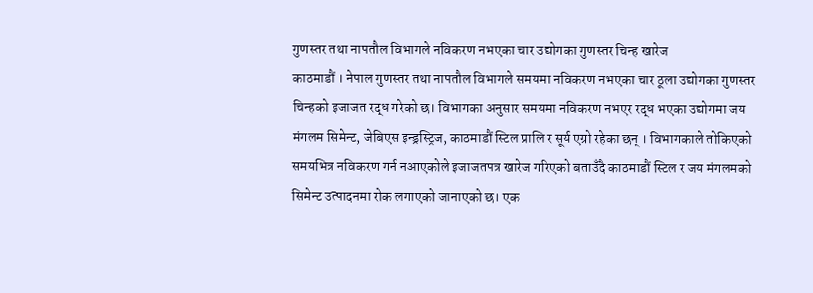गुणस्तर तथा नापतौल विभागले नविकरण नभएका चार उद्योगका गुणस्तर चिन्ह खारेज
काठमाडौं । नेपाल गुणस्तर तथा नापतौल विभागले समयमा नविकरण नभएका चार ठूला उद्योगका गुणस्तर चिन्हको इजाजत रद्ध गरेको छ। विभागका अनुसार समयमा नविकरण नभएर रद्ध भएका उद्योगमा जय मंगलम सिमेन्ट, जेबिएस इन्ड्रस्ट्रिज, काठमाडौं स्टिल प्रालि र सूर्य एग्रो रहेका छन् । विभागकाले तोकिएको समयभित्र नविकरण गर्न नआएकोले इजाजतपत्र खारेज गरिएको बताउँदै काठमाडौं स्टिल र जय मंगलमको सिमेन्ट उत्पादनमा रोक लगाएको जानाएको छ। एक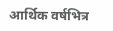आर्थिक वर्षभित्र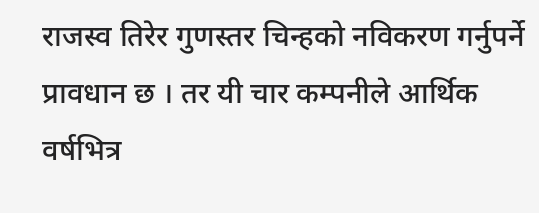राजस्व तिरेर गुणस्तर चिन्हको नविकरण गर्नुपर्ने प्रावधान छ । तर यी चार कम्पनीले आर्थिक वर्षभित्र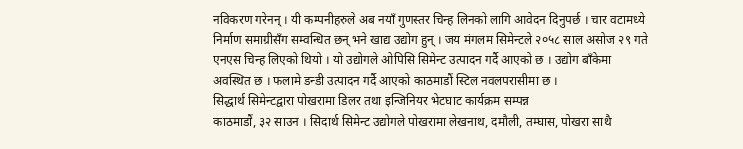नविकरण गरेनन् । यी कम्पनीहरुले अब नयाँ गुणस्तर चिन्ह लिनको लागि आवेदन दिनुपर्छ । चार वटामध्ये निर्माण समाग्रीसँग सम्वन्धित छन् भने खाद्य उद्योग हुन् । जय मंगलम सिमेन्टले २०५८ साल असोज २९ गते एनएस चिन्ह लिएको थियो । यो उद्योगले ओपिसि सिमेन्ट उत्पादन गर्दै आएको छ । उद्योग बाँकेमा अवस्थित छ । फलामे डन्डी उत्पादन गर्दै आएको काठमाडौं स्टिल नवलपरासीमा छ ।
सिद्धार्थ सिमेन्टद्वारा पोखरामा डिलर तथा इन्जिनियर भेटघाट कार्यक्रम सम्पन्न
काठमाडौं, ३२ साउन । सिदार्थ सिमेन्ट उद्योगले पोखरामा लेखनाथ, दमौली, तम्घास, पोखरा साथै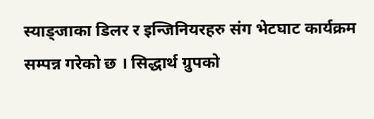स्याङ्जाका डिलर र इन्जिनियरहरु संग भेटघाट कार्यक्रम सम्पन्न गरेको छ । सिद्धार्थ ग्रुपको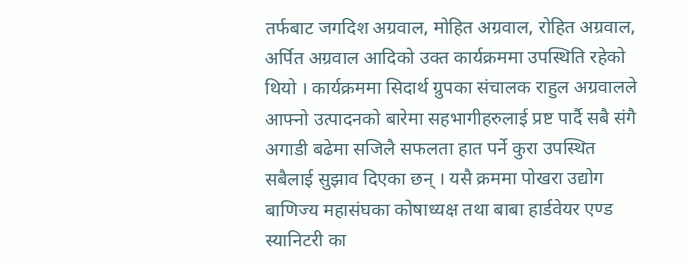तर्फबाट जगदिश अग्रवाल, मोहित अग्रवाल, रोहित अग्रवाल, अर्पित अग्रवाल आदिको उक्त कार्यक्रममा उपस्थिति रहेको थियो । कार्यक्रममा सिदार्थ ग्रुपका संचालक राहुल अग्रवालले आफ्नो उत्पादनको बारेमा सहभागीहरुलाई प्रष्ट पार्दै सबै संगै अगाडी बढेमा सजिलै सफलता हात पर्ने कुरा उपस्थित सबैलाई सुझाव दिएका छन् । यसै क्रममा पोखरा उद्योग बाणिज्य महासंघका कोषाध्यक्ष तथा बाबा हार्डवेयर एण्ड स्यानिटरी का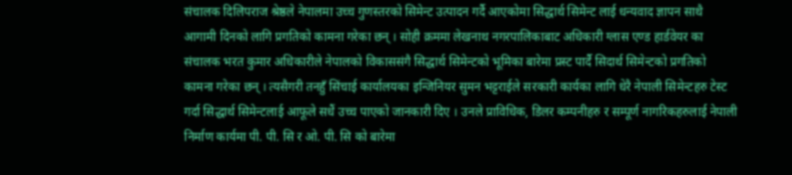संचालक दिलिपराज श्रेष्ठले नेपालमा उच्च गुणस्तरको सिमेन्ट उत्पादन गर्दै आएकोमा सिद्धार्थ सिमेन्ट लाई धन्यवाद ज्ञापन साथै आगामी दिनको लागि प्रगतिको कामना गरेका छन् । सोही क्रममा लेखनाथ नगरपालिकाबाट अधिकारी ग्लास एण्ड हार्डवेयर का संचालक भरत कुमार अधिकारीले नेपालको विकाससंगै सिद्धार्थ सिमेन्टको भूमिका बारेमा प्रस्ट पार्दै सिदार्थ सिमेन्टको प्रगतिको कामना गरेका छन् । त्यसैगरी तनहुँ सिंचाई कार्यालयका इन्जिनियर सुमन भट्टराईले सरकारी कार्यका लागि धेरै नेपाली सिमेन्टहरु टेस्ट गर्दा सिद्धार्थ सिमेन्टलाई आफूले सधैं उच्च पाएको जानकारी दिए । उनले प्राविधिक, डिलर कम्पनीहरु र सम्पूर्ण नागरिकहरुलाई नेपाली निर्माण कार्यमा पी. पी. सि र ओ. पी. सि को बारेमा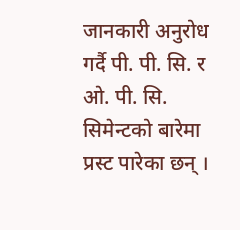जानकारी अनुरोध गर्दै पी. पी. सि. र ओ. पी. सि. सिमेन्टको बारेमा प्रस्ट पारेका छन् ।